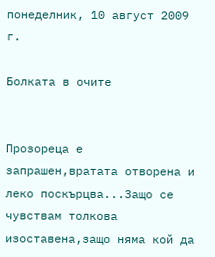понеделник, 10 август 2009 г.

Болката в очите


Прозореца е запрашен,вратата отворена и леко поскърцва...Защо се чувствам толкова изоставена,защо няма кой да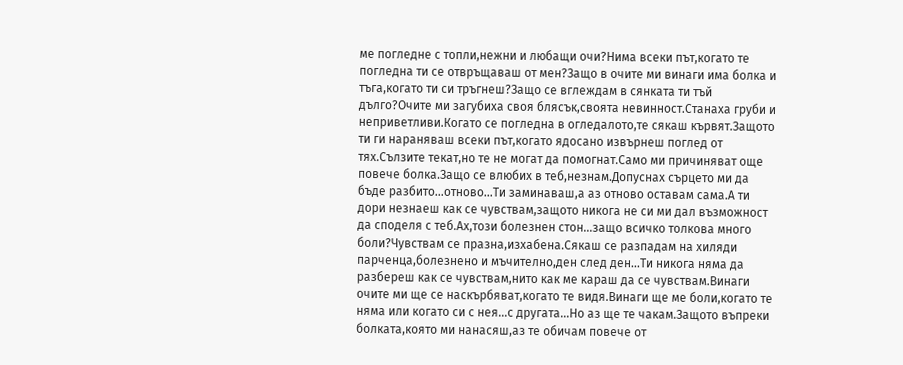ме погледне с топли,нежни и любащи очи?Нима всеки път,когато те погледна ти се отвръщаваш от мен?Защо в очите ми винаги има болка и тъга,когато ти си тръгнеш?Защо се вглеждам в сянката ти тъй дълго?Очите ми загубиха своя блясък,своята невинност.Станаха груби и неприветливи.Когато се погледна в огледалото,те сякаш кървят.Защото ти ги нараняваш всеки път,когато ядосано извърнеш поглед от тях.Сълзите текат,но те не могат да помогнат.Само ми причиняват още повече болка.Защо се влюбих в теб,незнам.Допуснах сърцето ми да бъде разбито...отново...Ти заминаваш,а аз отново оставам сама.А ти дори незнаеш как се чувствам,защото никога не си ми дал възможност да споделя с теб.Ах,този болезнен стон...защо всичко толкова много боли?Чувствам се празна,изхабена.Сякаш се разпадам на хиляди парченца,болезнено и мъчително,ден след ден...Ти никога няма да разбереш как се чувствам,нито как ме караш да се чувствам.Винаги очите ми ще се наскърбяват,когато те видя.Винаги ще ме боли,когато те няма или когато си с нея...с другата...Но аз ще те чакам.Защото въпреки болката,която ми нанасяш,аз те обичам повече от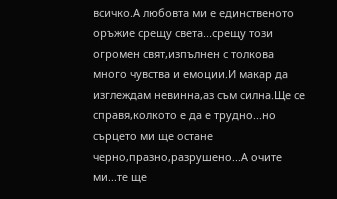всичко.А любовта ми е единственото оръжие срещу света...срещу този огромен свят,изпълнен с толкова много чувства и емоции.И макар да изглеждам невинна,аз съм силна.Ще се справя,колкото е да е трудно...но сърцето ми ще остане черно,празно,разрушено...А очите ми...те ще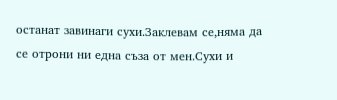останат завинаги сухи.Заклевам се,няма да се отрони ни една съза от мен.Сухи и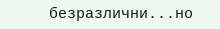безразлични...но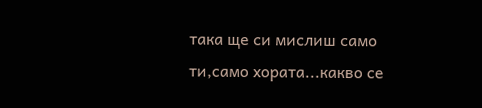така ще си мислиш само ти,само хората...какво се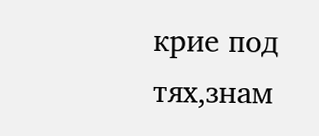крие под тях,знам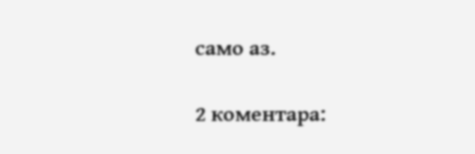само аз.

2 коментара: